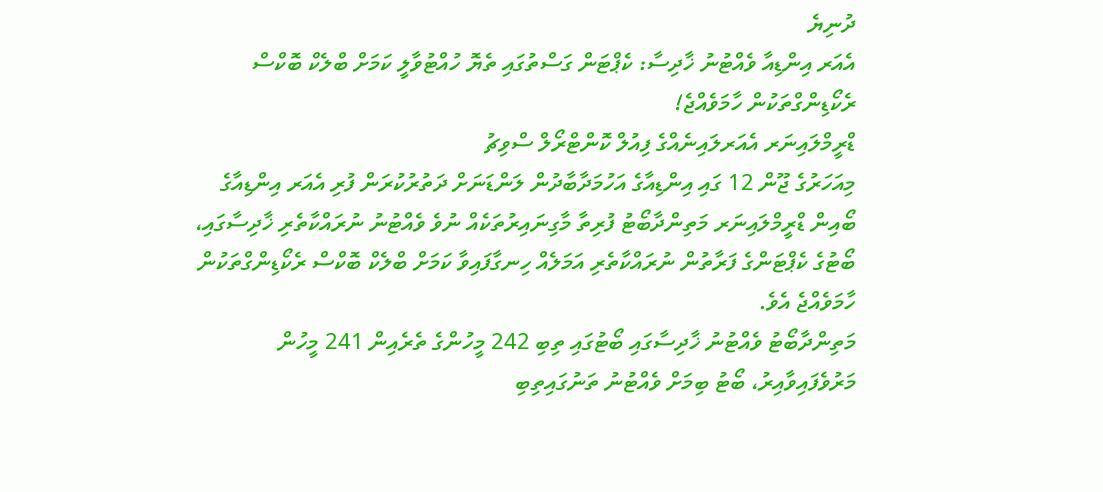ދުނިޔެ
އެއަރ އިންޑިއާ ވެއްޓުނު ޚާދިސާ: ކެޕްޓަން ގަސްތުގައި ތެޔޮ ހުއްޓުވާލީ ކަމަށް ބްލެކް ބޮކްސް ރެކޯޑިންގްތަކުން ހާމަވެއްޖެ!
ޑްރީމްލައިނަރ އެއަރލައިނެއްގެ ފިއުލް ކޮންޓްރޯލް ސްވިޗު
މިއަހަރުގެ ޖޫން 12 ގައި އިންޑިއާގެ އަހުމަދާބާދުން ލަންޑަނަށް ދަތުރުކުރަން ފުރި އެއަރ އިންޑިއާގެ ބޯއިން ޑްރީމްލައިނަރ މަތިންދާބޯޓު ފުރިތާ މާގިނައިރުތަކެއް ނުވެ ވެއްޓުނު ނުރައްކާތެރި ޚާދިސާގައި، ބޯޓުގެ ކެޕްޓަންގެ ފަރާތުން ނުރައްކާތެރި އަމަލެއް ހިނގާފައިވާ ކަމަށް ބްލެކް ބޮކްސް ރެކޯޑިންގްތަކުން ހާމަވެއްޖެ އެވެ.
މަތިންދާބޯޓު ވެއްޓުނު ޚާދިސާގައި ބޯޓުގައި ތިބި 242 މީހުންގެ ތެރެއިން 241 މީހުން މަރުވެފައިވާއިރު، ބޯޓު ބިމަށް ވެއްޓުނު ތަނުގައިތިބި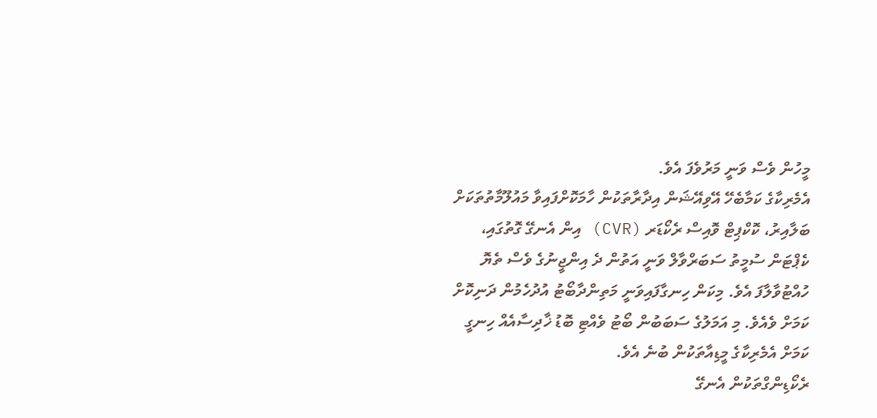މީހުން ވެސް ވަނީ މަރުވެފަ އެވެ.
އެމެރިކާގެ ކަމާބެހޭ އޭވިއޭޝަން އިދާރާތަކުން ހާމަކޮށްފައިވާ މައުލޫމާތުތަކަށް ބަލާއިރު، ކޮކްޕިޓް ވޮއިސް ރެކޯޑަރ (CVR) އިން އެނގޭ ގޮތުގައި، ކެޕްޓަން ސުމީތު ސަބަރްވާލް ވަނީ އަތުން ދެ އިންޖީނުގެ ވެސް ތެޔޮ ހުއްޓުވާލާފަ އެވެ. މިކަން ހިނގާފައިވަނީ މަތިންދާބޯޓު އުދުހެމުން ދަނިކޮށް ކަމަށް ވެއެވެ. މި އަމަލުގެ ސަބަބުން ބޯޓު ވެއްޓި ބޮޑު ޚާދިސާއެއް ހިނގީ ކަމަށް އެމެރިކާގެ މީޑިއާތަކުން ބުނެ އެވެ.
ރެކޯޑިންގްތަކުން އެނގޭ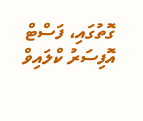ގޮތުގައި، ފަސްޓް އޮފިސަރު ކްލައިވް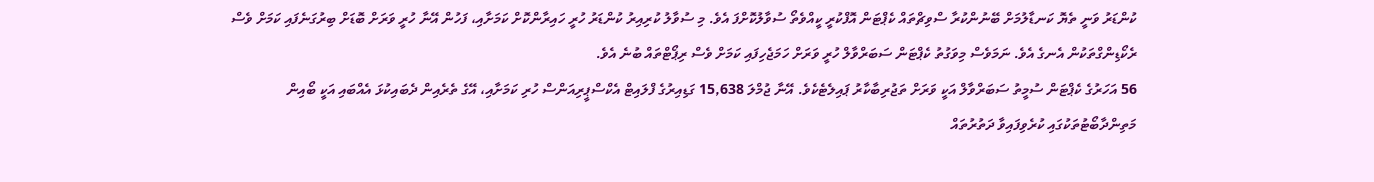ކުންޑަރު ވަނީ ތެޔޮ ކަނޑާލުމަށް ބޭނުންކުރާ ސްވިޗްތައް ކެޕްޓަން އޮފްކުރީ ކީއްވެތޯ ސުވާލުކޮށްފަ އެވެ. މި ސުވާލު ކުރިއިރު ކުންޑަރު ހުރީ ހައިރާންކޮށް ކަމަށާއި، ފަހުން އޭނާ ހުރީ ވަރަށް ބޮޑަށް ބިރުގަނެފައި ކަމަށް ވެސް ރެކޯޑިންގްތަކުން އެނގެ އެވެ. ނަމަވެސް މިވަގުތު ކެޕްޓަން ސަބަރްވާލް ހުރީ ވަރަށް ހަމަޖެހިފައި ކަމަށް ވެސް ރިޕޯޓްތައް ބުނެ އެވެ.
56 އަހަރުގެ ކެޕްޓަން ސުމީތު ސަބަރްވާލް އަކީ ވަރަށް ތަޖުރިބާކާރު ޕައިލެޓެކެވެ. އޭނާ ޖުމްލަ 15,638 ގަޑިއިރުގެ ފްލައިޓް އެކްސްޕީރިއަންސް ހުރި ކަމަށާއި، އޭގެ ތެރެއިން ދެބައިކުޅަ އެއްބައި އަކީ ބޯއިން މަތިންދާބޯޓުތަކުގައި ކުރެވިފައިވާ ދަތުރުތައް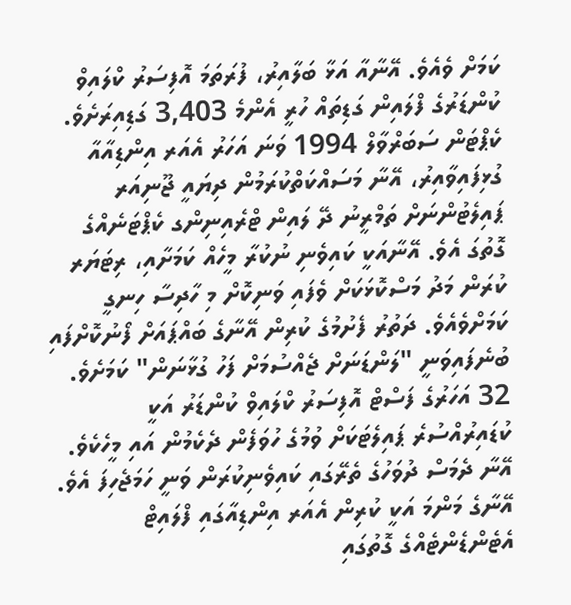ކަމަށް ވެއެވެ. އޭނާއާ އަޅާ ބަލާއިރު، ފުރަތަމަ އޮފިސަރު ކްލައިވް ކުންޑަރުގެ ފްލައިން ގަޑިތައް ހުރީ އެންމެ 3,403 ގަޑިއިރަށެވެ.
ކެޕްޓަން ސަބަރްވާލް 1994 ވަނަ އަހަރު އެއަރ އިންޑިއާއާ ގުޅިފައިވާއިރު، އޭނާ މަސައްކަތްކުރަމުން ދިޔައީ ޖޫނިއަރ ޕައިލެޓުންނަށް ތަމްރީނު ދޭ ލައިން ޓްރެއިނިންގ ކެޕްޓަނެއްގެ ގޮތުގަ އެވެ. އޭނާއަކީ ކައިވެނި ނުކުރާ މީހެއް ކަމަށާއި، ރިޓަޔަރ ކުރަން މަދު މަސްކޮޅަކަށް ވެފައި ވަނިކޮށް މި ހާދިސާ ހިނގީ ކަމަށްވެއެވެ. ދަތުރު ފެށުމުގެ ކުރިން އޭނާގެ ބައްޕައަށް ފޯނުކޮށްފައި ބުނެފައިވަނީ "ލަންޑަނަށް ޖެއްސުމަށް ފަހު ގުޅާނަން" ކަމަށެވެ.
32 އަހަރުގެ ފަސްޓް އޮފިސަރު ކްލައިވް ކުންޑަރު އަކީ ކުޑައިރުއްސުރެ ޕައިލެޓަކަށް ވުމުގެ ހުވަފެން ދެކެމުން އައި މީހެކެވެ. އޭނާ ދެމަސް ދުވަހުގެ ތެރޭގައި ކައިވެނިކުރަން ވަނީ ހަމަޖެހިފަ އެވެ. އޭނާގެ މަންމަ އަކީ ކުރިން އެއަރ އިންޑިއާގައި ފްލައިޓް އެޓެންޑެންޓެއްގެ ގޮތުގައި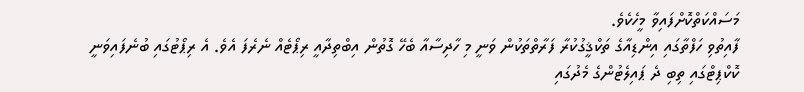މަސައްކަތްކޮށްފައިވާ މީހެކެވެ.
ފާއިތުވި ހަފްތާގައި އިންޑިއާގެ ތަކްޤީގުކުރާ ފަރާތްތަކުން ވަނީ މި ހާދިސާއާ ބެހޭ ގޮތުން އިބްތިދާއީ ރިޕޯޓެއް ނެރެފަ އެވެ. އެ ރިޕޯޓުގައި ބުނެފައިވަނީ ކޮކްޕިޓްގައި ތިބި ދެ ޕައިލެޓުންގެ މެދުގައި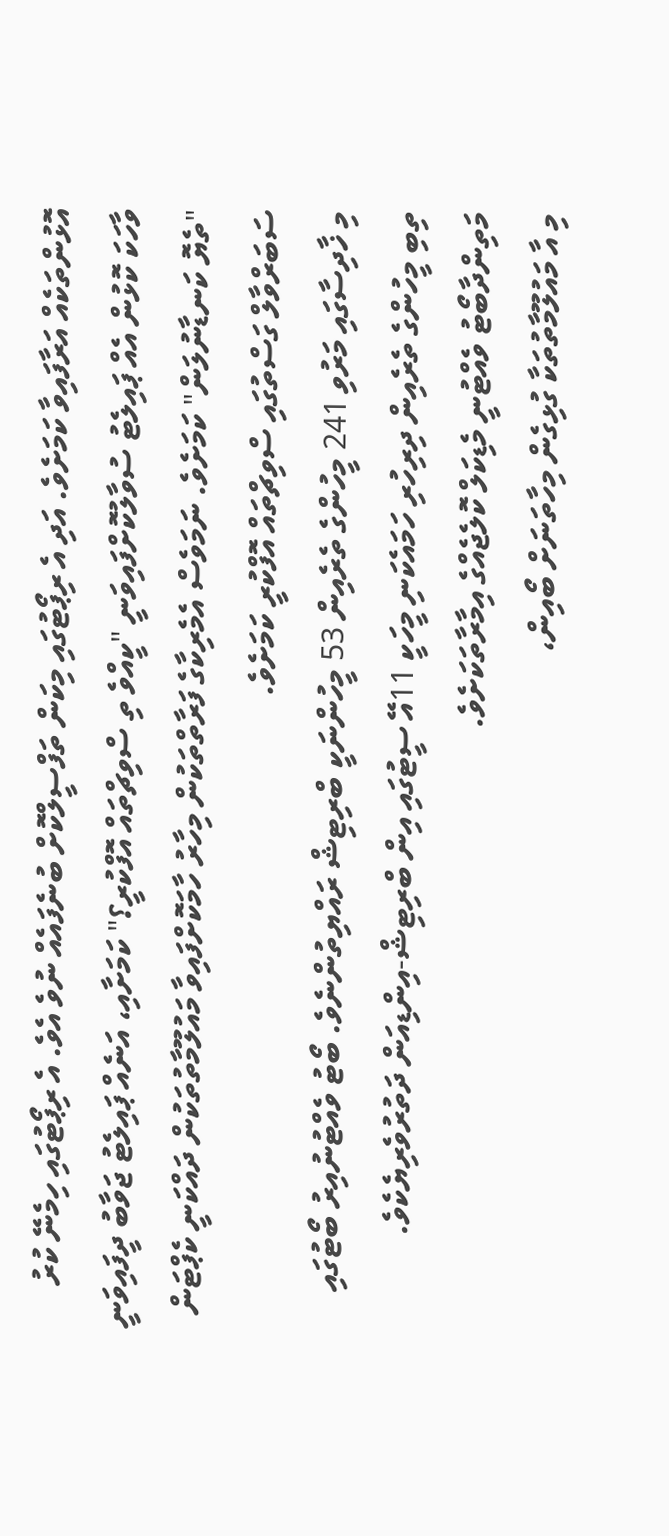އޮޅުންތަކެއް އަރާފައިވާ ކަމަށެވެ. އަދި އެ ރިޕޯޓުގައި މިކަން ތަފްސީލްކޮށް ބުނެފައެއް ނުވެ އެވެ. އެ ރިޕޯޓުގައި ހިމެނޭ ކުރު ވާހަކަ ކޮޅުން އެއް ޕައިލެޓު ސުވާލުކޮށްފައިވަނީ "ކީއްވެ ތި ސްވިޗްތައް އޮފްކުރީ؟" ކަމަށާއި، އަނެއް ޕައިލެޓު ޖަވާބު ދީފައިވަނީ "ތެޔޮ ކަނޑާނުލަން" ކަމަށެވެ. ނަމަވެސް އެމެރިކާގެ ފަރާތްތަކުން މިހާރު ހާމަކޮށްފައިވާ މައުލޫމާތުތަކުން ދައްކަނީ ކެޕްޓަން ސަބަރްވާލް ގަސްތުގައި ސްވިޗްތައް އޮފްކުރީ ކަމަށެވެ.
މި ޚާދިސާގައި މަރުވި 241 މީހުންގެ ތެރެއިން 53 މީހުންނަކީ ބްރިޓިޝް ރައްޔިތުންނެވެ. ބޯޓު ވެއްޓުނުއިރު ބޯޓުގައި ތިބި މީހުންގެ ތެރެއިން ދިރިހުރި ހަމައެކަނި މީހަކީ 11އޭ ސީޓުގައި އިން ބްރިޓިޝް-އިންޑިއަން ދަތުރުވެރިޔެކެވެ. މަތިންދާބޯޓު ވެއްޓުނީ މެޑިކަލް ކޮލެޖެއްގެ އިމާރާތަކަށެވެ.
މި އާ މައުލޫމާތުތަކާ ގުޅިގެން މިހާތަނަށް ބޯއިން،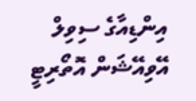އިންޑިއާގެ ސިވިލް އޭވިއޭޝަން އޮތޯރިޓީ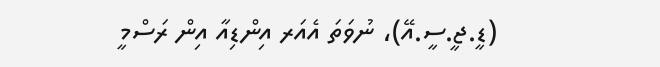(ޑީ.ޖީ.ސީ.އޭ)، ނުވަތަ އެއަރ އިންޑިއާ އިން ރަސްމީ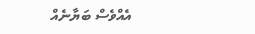އެއްވެސް ބަޔާނެއް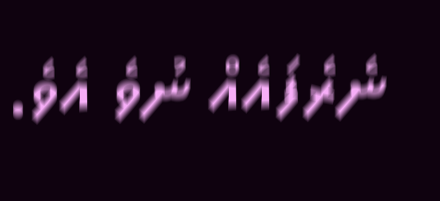ނެރެފައެއް ނުވެ އެވެ.